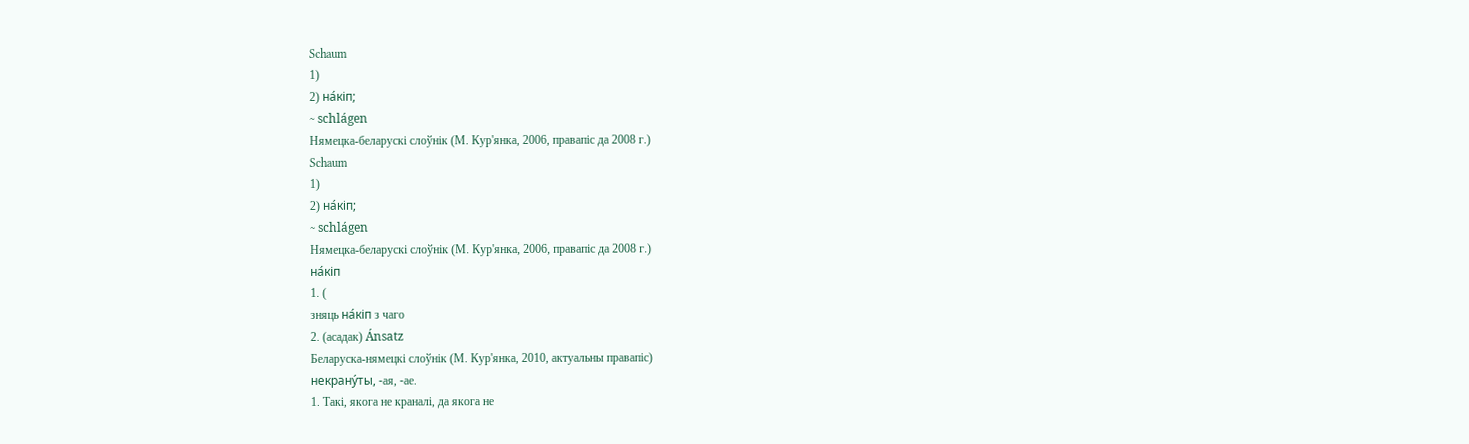Schaum
1)
2) на́кіп;
~ schlágen
Нямецка-беларускі слоўнік (М. Кур'янка, 2006, правапіс да 2008 г.)
Schaum
1)
2) на́кіп;
~ schlágen
Нямецка-беларускі слоўнік (М. Кур'янка, 2006, правапіс да 2008 г.)
на́кіп
1. (
зняць на́кіп з чаго
2. (асадак) Ánsatz
Беларуска-нямецкі слоўнік (М. Кур'янка, 2010, актуальны правапіс)
некрану́ты, ‑ая, ‑ае.
1. Такі, якога не краналі, да якога не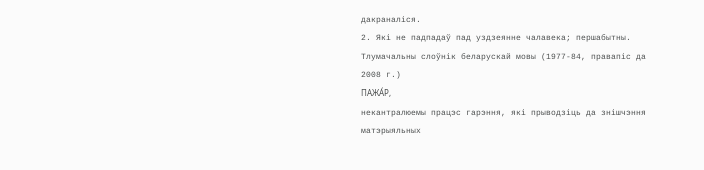дакраналіся.
2. Які не падпадаў пад уздзеянне чалавека; першабытны.
Тлумачальны слоўнік беларускай мовы (1977-84, правапіс да 2008 г.)
ПАЖА́Р,
некантралюемы працэс гарэння, які прыводзіць да знішчэння матэрыяльных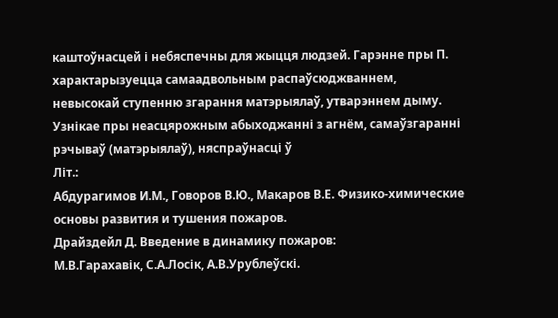каштоўнасцей і небяспечны для жыцця людзей. Гарэнне пры П. характарызуецца самаадвольным распаўсюджваннем, невысокай ступенню згарання матэрыялаў, утварэннем дыму.
Узнікае пры неасцярожным абыходжанні з агнём, самаўзгаранні рэчываў (матэрыялаў), няспраўнасці ў
Літ.:
Абдурагимов И.М., Говоров В.Ю., Макаров В.Е. Физико-химические основы развития и тушения пожаров.
Драйздейл Д. Введение в динамику пожаров:
М.В.Гарахавік, С.А.Лосік, А.В.Урублеўскі.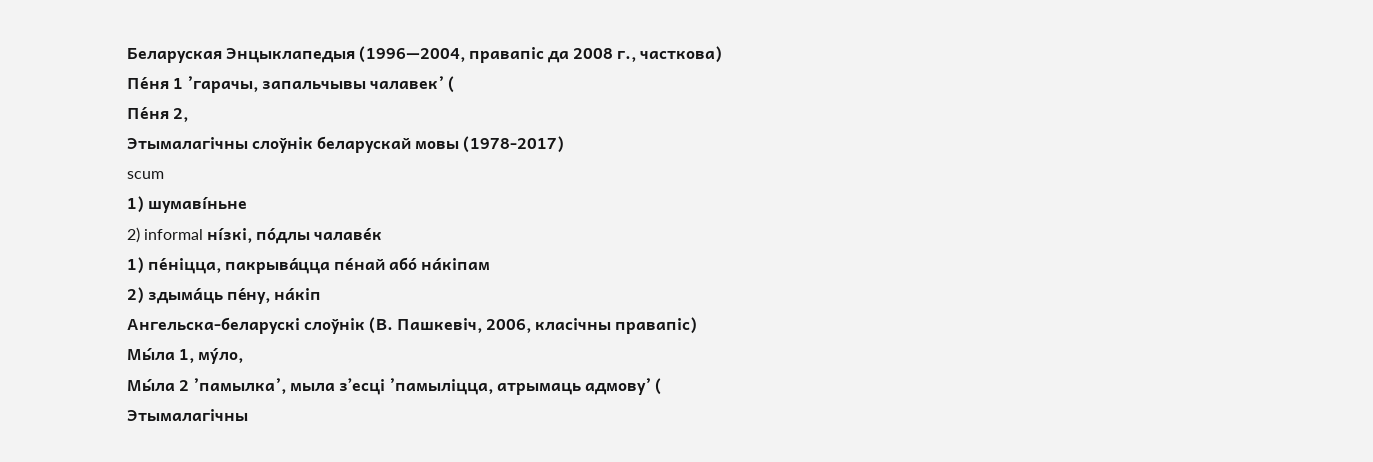Беларуская Энцыклапедыя (1996—2004, правапіс да 2008 г., часткова)
Пе́ня 1 ’гарачы, запальчывы чалавек’ (
Пе́ня 2,
Этымалагічны слоўнік беларускай мовы (1978-2017)
scum
1) шумаві́ньне
2) informal ні́зкі, по́длы чалаве́к
1) пе́ніцца, пакрыва́цца пе́най або́ на́кіпам
2) здыма́ць пе́ну, на́кіп
Ангельска-беларускі слоўнік (В. Пашкевіч, 2006, класічны правапіс)
Мы́ла 1, му́ло,
Мы́ла 2 ’памылка’, мыла зʼесці ’памыліцца, атрымаць адмову’ (
Этымалагічны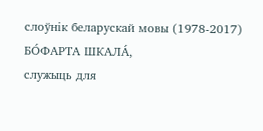слоўнік беларускай мовы (1978-2017)
БО́ФАРТА ШКАЛА́,
служыць для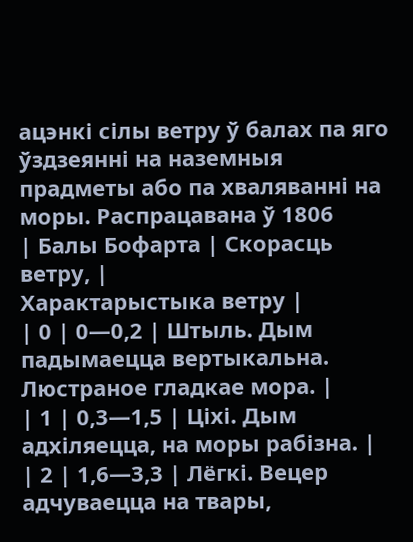ацэнкі сілы ветру ў балах па яго ўздзеянні на наземныя прадметы або па хваляванні на моры. Распрацавана ў 1806
| Балы Бофарта | Скорасць ветру, |
Характарыстыка ветру |
| 0 | 0—0,2 | Штыль. Дым падымаецца вертыкальна. Люстраное гладкае мора. |
| 1 | 0,3—1,5 | Ціхі. Дым адхіляецца, на моры рабізна. |
| 2 | 1,6—3,3 | Лёгкі. Вецер адчуваецца на твары,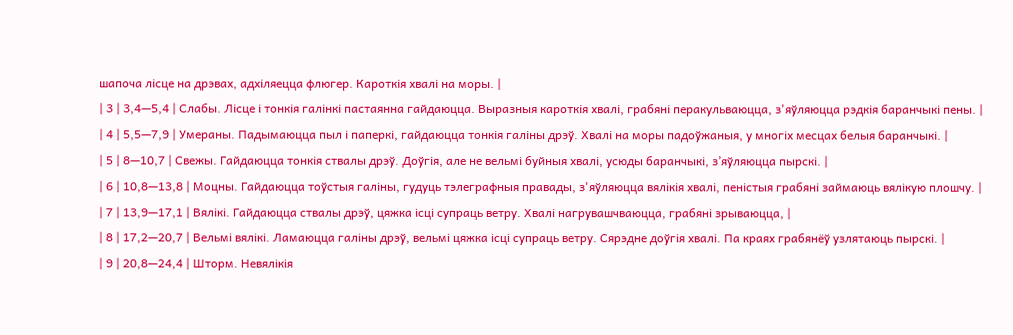шапоча лісце на дрэвах, адхіляецца флюгер. Кароткія хвалі на моры. |
| 3 | 3,4—5,4 | Слабы. Лісце і тонкія галінкі пастаянна гайдаюцца. Выразныя кароткія хвалі, грабяні перакульваюцца, з'яўляюцца рэдкія баранчыкі пены. |
| 4 | 5,5—7,9 | Умераны. Падымаюцца пыл і паперкі, гайдаюцца тонкія галіны дрэў. Хвалі на моры падоўжаныя, у многіх месцах белыя баранчыкі. |
| 5 | 8—10,7 | Свежы. Гайдаюцца тонкія ствалы дрэў. Доўгія, але не вельмі буйныя хвалі, усюды баранчыкі, з’яўляюцца пырскі. |
| 6 | 10,8—13,8 | Моцны. Гайдаюцца тоўстыя галіны, гудуць тэлеграфныя правады, з'яўляюцца вялікія хвалі, пеністыя грабяні займаюць вялікую плошчу. |
| 7 | 13,9—17,1 | Вялікі. Гайдаюцца ствалы дрэў, цяжка ісці супраць ветру. Хвалі нагрувашчваюцца, грабяні зрываюцца, |
| 8 | 17,2—20,7 | Вельмі вялікі. Ламаюцца галіны дрэў, вельмі цяжка ісці супраць ветру. Сярэдне доўгія хвалі. Па краях грабянёў узлятаюць пырскі. |
| 9 | 20,8—24,4 | Шторм. Невялікія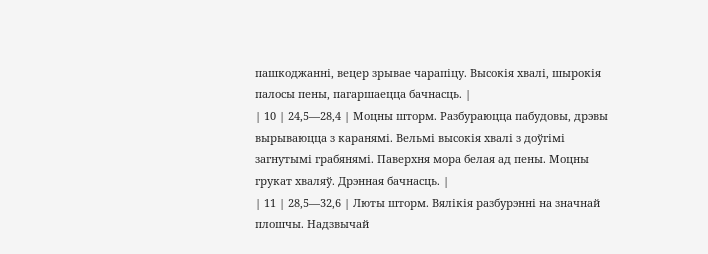пашкоджанні, вецер зрывае чарапіцу. Высокія хвалі, шырокія палосы пены, пагаршаецца бачнасць. |
| 10 | 24,5—28,4 | Моцны шторм. Разбураюцца пабудовы, дрэвы вырываюцца з каранямі. Вельмі высокія хвалі з доўгімі загнутымі грабянямі. Паверхня мора белая ад пены. Моцны грукат хваляў. Дрэнная бачнасць. |
| 11 | 28,5—32,6 | Люты шторм. Вялікія разбурэнні на значнай плошчы. Надзвычай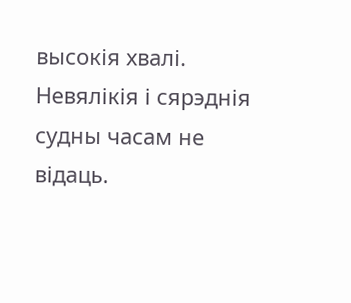высокія хвалі. Невялікія і сярэднія судны часам не відаць.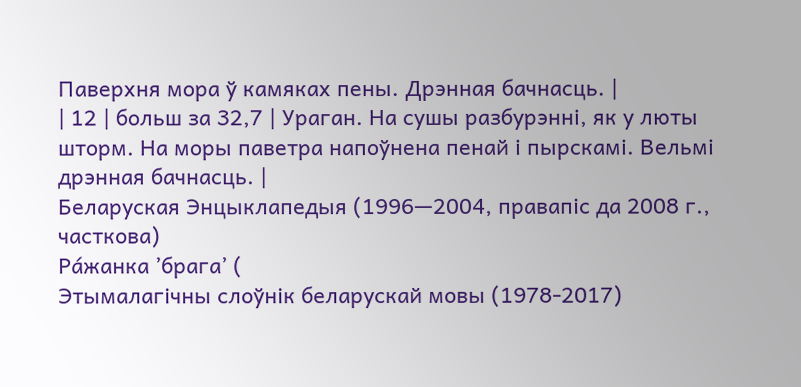Паверхня мора ў камяках пены. Дрэнная бачнасць. |
| 12 | больш за 32,7 | Ураган. На сушы разбурэнні, як у люты шторм. На моры паветра напоўнена пенай і пырскамі. Вельмі дрэнная бачнасць. |
Беларуская Энцыклапедыя (1996—2004, правапіс да 2008 г., часткова)
Ра́жанка ’брага’ (
Этымалагічны слоўнік беларускай мовы (1978-2017)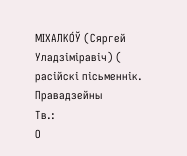МІХАЛКО́Ў (Сяргей Уладзіміравіч) (
расійскі пісьменнік. Правадзейны
Тв.:
О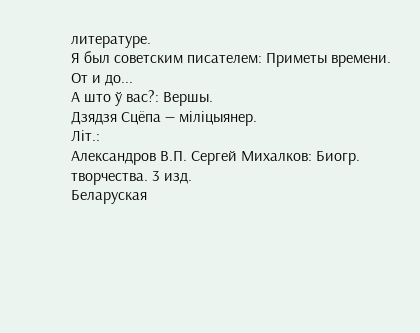литературе.
Я был советским писателем: Приметы времени.
От и до...
А што ў вас?: Вершы.
Дзядзя Сцёпа — міліцыянер.
Літ.:
Александров В.П. Сергей Михалков: Биогр. творчества. 3 изд.
Беларуская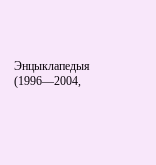Энцыклапедыя (1996—2004,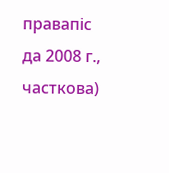правапіс да 2008 г., часткова)